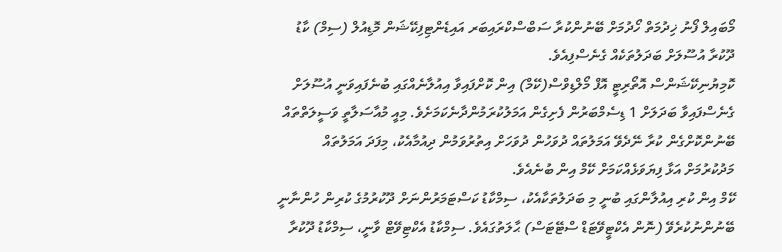މޯބައިލް ފޯނު ޚިދުމަތް ހޯދުމަށް ބޭނުންކުރާ ސަބްސްކްރައިބަރ އައިޑެންޓިފިކޭޝަން މޮޑިއުލް (ސިމް) ކާޑު ދޫކުރާ އުސޫލަށް ބަދަލުތަކެއް ގެނެސްފިއެވެ.
ކޮމިޔުނިކޭޝަންސް އޮތޯރިޓީ އޮފް މޯލްޑިވްސް(ކޭމް) އިން ކޮށްފައިވާ އިއުލާނެއްގައި ބުނެފައިވަނީ އުސޫލަށް ގެނެސްފައިވާ ބަދަލަށް 1 ޑިސެމްބަރުން ފެށިގެން އަމަލުކުރަމުންދާނެކަމަށެވެ. މިއީ މުއާސަލާތީ ވަސީލަތްތައް ބޭނުންކޮށްގެން ކުރާ ނޭދެވޭ އަމަލުތައް ދުވަހުން ދުވަހަށް އިތުރުވަމުން ދިއުމާއެކު، މިފަދަ އަމަލުތައް މަދުކުރުމަށް އަޅާ ފިޔަވަޅެއްކަމަށް ކޭމް އިން ބުނެއެވެ.
ކޭމް އިން ކުރި އިއުލާންގައި ބުނީ މި ބަދަލުތަކާއެކު، ސިމްކާޑު ކަސްޓަމަރުންނަށް ދޫކުރުމުގެ ކުރިން ހުންނާނީ ބޭނުންނުކުރެވޭ (ނޮން އެކްޓީވޭޓަޑް ސްޓޭޓަސް) ޙާލަތުގައެވެ. ސިމްކާޑު އެކްޓިވޭޓް ވާނީ، ސިމްކާޑު ދޫކުރާ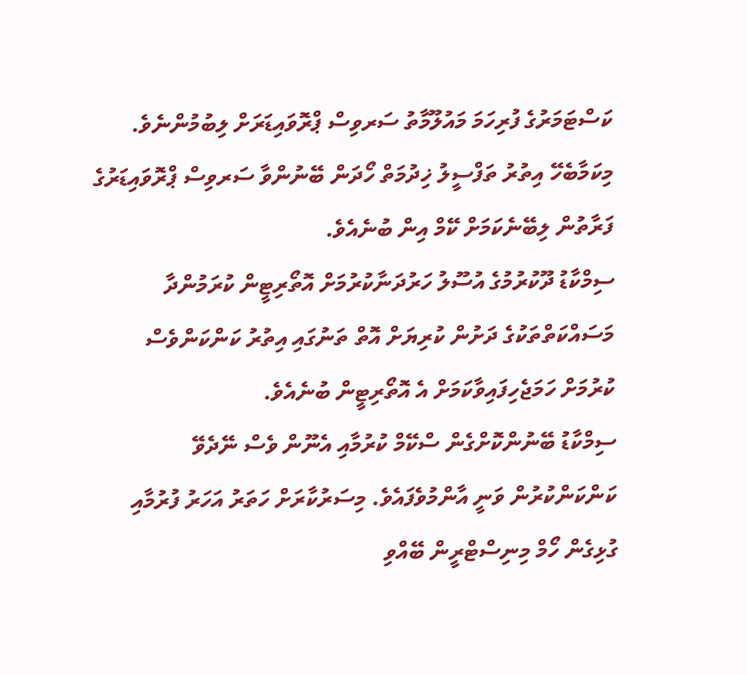ކަސްޓަމަރުގެ ފުރިހަމަ މައުލޫމާތު ސަރވިސް ޕްރޮވައިޑަރަށް ލިބުމުންނެވެ. މިކަމާބެހޭ އިތުރު ތަފްސީލު ޚިދުމަތް ހޯދަން ބޭނުންވާ ސަރވިސް ޕްރޮވައިޑަރުގެ ފަރާތުން ލިބޭނެކަމަށް ކޭމް އިން ބުނެއެވެ.
ސިމްކާޑު ދޫކުރުމުގެ އުސޫލު ހަރުދަނާކުރުމަށް އޮތޯރިޓީން ކުރަމުންދާ މަސައްކަތްތަކުގެ ދަށުން ކުރިޔަށް އޮތް ތަނުގައި އިތުރު ކަންކަންވެސް ކުރުމަށް ހަމަޖެހިފައިވާކަމަށް އެ އޮތޯރިޓީން ބުނެއެވެ.
ސިމްކާޑު ބޭނުންކޮށްގެން ސްކޭމް ކުރުމާއި އެނޫން ވެސް ނޭދެވޭ ކަންކަންކުރުން ވަނީ އާންމުވެފައެވެ. މިސަރުކާރަށް ހަތަރު އަހަރު ފުރުމާއި ގުޅިގެން ހޯމް މިނިސްޓްރީން ބޭއްވި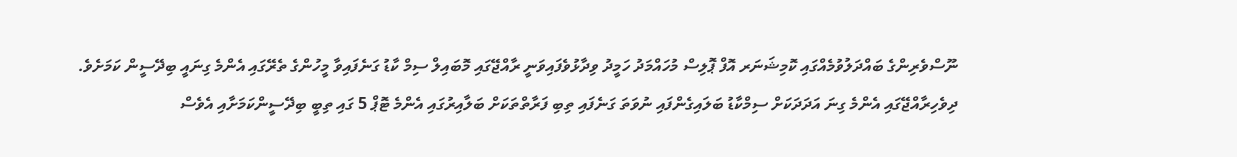ނޫސްވެރިންގެ ބައްދަލުވުމެއްގައި ކޮމިޝަނަރ އޮފް ޕޮލިސް މުހައްމަދު ހަމީދު ވިދާޅުވެފައިވަނީ ރާއްޖޭގައި މޮބައިލް ސިމް ކާޑު ގަނެފައިވާ މީހުންގެ ތެރޭގައި އެންމެ ގިނައީ ބިދޭސީން ކަމަށެވެ. ދިވެހިރާއްޖޭގައި އެންމެ ގިނަ އަދަދަކަށް ސިމްކާޑު ބަލައިގެންފައި ނުވަތަ ގަނެފައި ތިބި ފަރާތްތަކަށް ބަލާއިރުގައި އެންމެ ޓޮޕް 5 ގައި ތިބީ ބިދޭސީންކަމަށާއި އެވެސް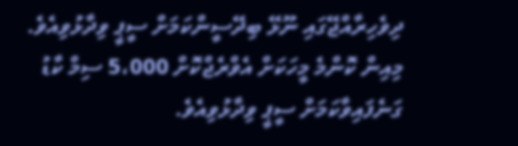ދިވެހިރާއްޖޭގައި ނޫޅޭ ބިދޭސީންކަމަށް ސީޕީ ވިދާޅުވިއެވެ. މިއިން ކޮންމެ މީހަކަށް އެވްރެޖްކޮށް 5،000 ސިމް ކާޑު ގަނެފައިވާކަމަށް ސީޕީ ވިދާޅުވިއެވެ.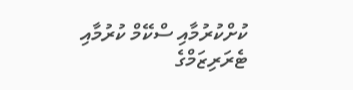ކުށްކުރުމާއި ސްކޭމް ކުރުމާއި ޓެރަރިޒަމްގެ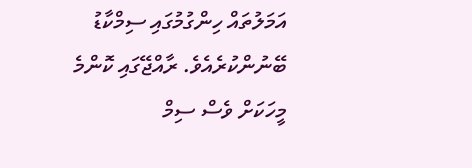އަމަލުތައް ހިންގުމުގައި ސިމްކާޑު ބޭނުންކުރެއެވެ. ރާއްޖޭގައި ކޮންމެ މީހަކަށް ވެސް ސިމް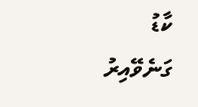ކާޑު ގަނެވޭއިރު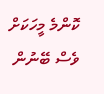ކޮންމެ މީހަކަށް ވެސް ބޭނުން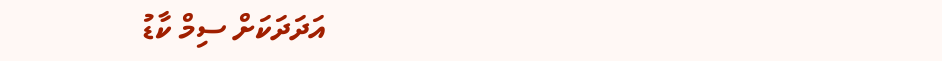އަދަދަކަށް ސިމް ކާޑު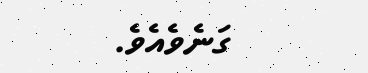ގަނެވެއެވެ.